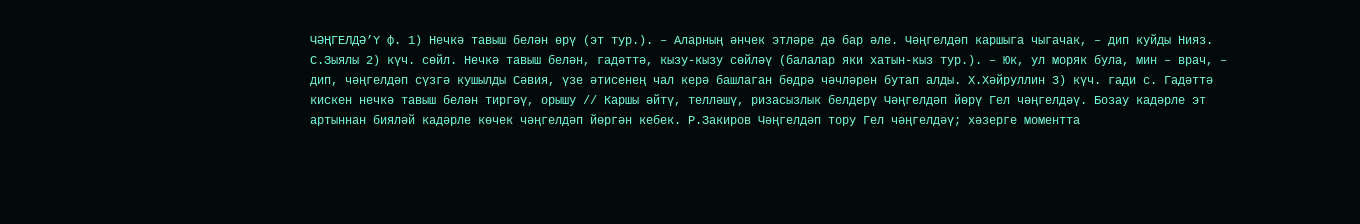ЧӘҢГЕЛДӘ’Ү ф. 1) Нечкә тавыш белән өрү (эт тур.). – Аларның әнчек этләре дә бар әле. Чәңгелдәп каршыга чыгачак, – дип куйды Нияз. С.Зыялы 2) күч. сөйл. Нечкә тавыш белән, гадәттә, кызу-кызу сөйләү (балалар яки хатын-кыз тур.). – Юк, ул моряк була, мин – врач, – дип, чәңгелдәп сүзгә кушылды Сәвия, үзе әтисенең чал керә башлаган бөдрә чәчләрен бутап алды. Х.Хәйруллин 3) күч. гади с. Гадәттә кискен нечкә тавыш белән тиргәү, орышу // Каршы әйтү, телләшү, ризасызлык белдерү Чәңгелдәп йөрү Гел чәңгелдәү. Бозау кадәрле эт артыннан бияләй кадәрле көчек чәңгелдәп йөргән кебек. Р.Закиров Чәңгелдәп тору Гел чәңгелдәү; хәзерге моментта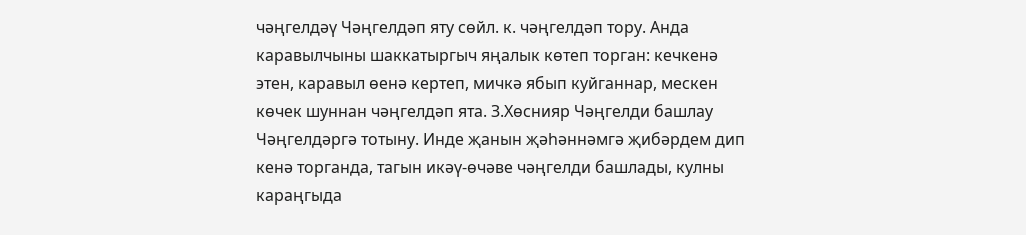чәңгелдәү Чәңгелдәп яту сөйл. к. чәңгелдәп тору. Анда каравылчыны шаккатыргыч яңалык көтеп торган: кечкенә этен, каравыл өенә кертеп, мичкә ябып куйганнар, мескен көчек шуннан чәңгелдәп ята. З.Хөснияр Чәңгелди башлау Чәңгелдәргә тотыну. Инде җанын җәһәннәмгә җибәрдем дип кенә торганда, тагын икәү-өчәве чәңгелди башлады, кулны караңгыда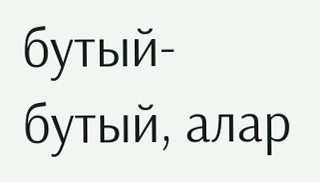бутый-бутый, алар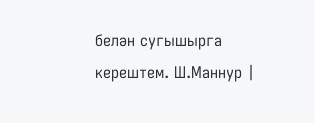белән сугышырга керештем. Ш.Маннур |